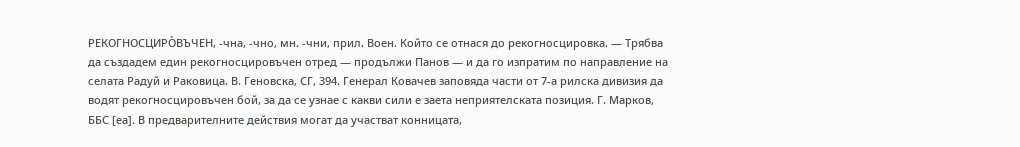РЕКОГНОСЦИРО̀ВЪЧЕН, -чна, -чно, мн. -чни, прил. Воен. Който се отнася до рекогносцировка. — Трябва да създадем един рекогносцировъчен отред — продължи Панов — и да го изпратим по направление на селата Радуй и Раковица. В. Геновска, СГ, 394. Генерал Ковачев заповяда части от 7-а рилска дивизия да водят рекогносцировъчен бой, за да се узнае с какви сили е заета неприятелската позиция. Г. Марков, ББС [еа]. В предварителните действия могат да участват конницата,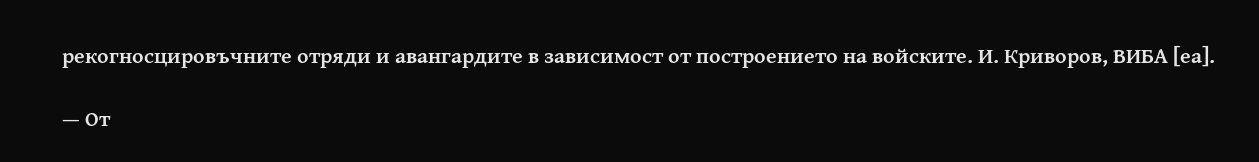рекогносцировъчните отряди и авангардите в зависимост от построението на войските. И. Криворов, ВИБА [еа].

— От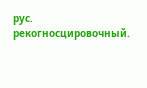рус. рекогносцировочный.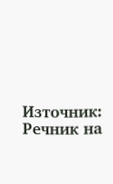Източник: Речник на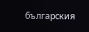българския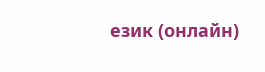език (онлайн)